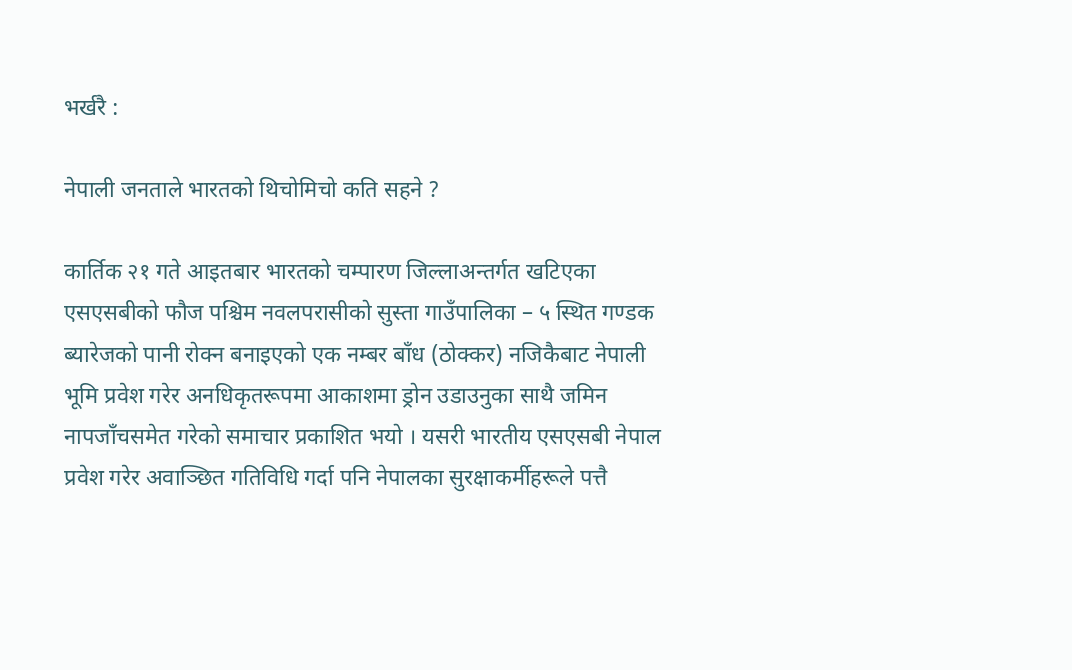भर्खरै :

नेपाली जनताले भारतको थिचोमिचो कति सहने ?

कार्तिक २१ गते आइतबार भारतको चम्पारण जिल्लाअन्तर्गत खटिएका एसएसबीको फौज पश्चिम नवलपरासीको सुस्ता गाउँपालिका – ५ स्थित गण्डक ब्यारेजको पानी रोक्न बनाइएको एक नम्बर बाँध (ठोक्कर) नजिकैबाट नेपाली भूमि प्रवेश गरेर अनधिकृतरूपमा आकाशमा ड्रोन उडाउनुका साथै जमिन नापजाँचसमेत गरेको समाचार प्रकाशित भयो । यसरी भारतीय एसएसबी नेपाल प्रवेश गरेर अवाञ्छित गतिविधि गर्दा पनि नेपालका सुरक्षाकर्मीहरूले पत्तै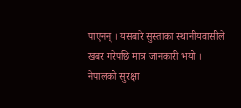पाएनन् । यसबारे सुस्ताका स्थानीयवासीले खबर गरेपछि मात्र जानकारी भयो । नेपालको सुरक्षा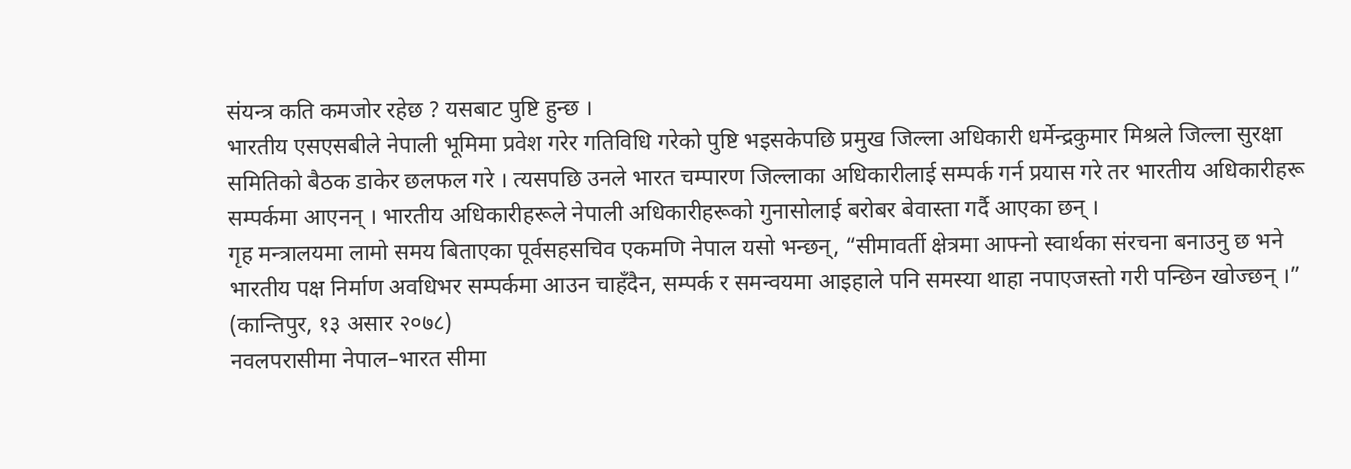संयन्त्र कति कमजोर रहेछ ? यसबाट पुष्टि हुन्छ ।
भारतीय एसएसबीले नेपाली भूमिमा प्रवेश गरेर गतिविधि गरेको पुष्टि भइसकेपछि प्रमुख जिल्ला अधिकारी धर्मेन्द्रकुमार मिश्रले जिल्ला सुरक्षा समितिको बैठक डाकेर छलफल गरे । त्यसपछि उनले भारत चम्पारण जिल्लाका अधिकारीलाई सम्पर्क गर्न प्रयास गरे तर भारतीय अधिकारीहरू सम्पर्कमा आएनन् । भारतीय अधिकारीहरूले नेपाली अधिकारीहरूको गुनासोलाई बरोबर बेवास्ता गर्दै आएका छन् ।
गृह मन्त्रालयमा लामो समय बिताएका पूर्वसहसचिव एकमणि नेपाल यसो भन्छन्, “सीमावर्ती क्षेत्रमा आफ्नो स्वार्थका संरचना बनाउनु छ भने भारतीय पक्ष निर्माण अवधिभर सम्पर्कमा आउन चाहँदैन, सम्पर्क र समन्वयमा आइहाले पनि समस्या थाहा नपाएजस्तो गरी पन्छिन खोज्छन् ।” (कान्तिपुर, १३ असार २०७८)
नवलपरासीमा नेपाल–भारत सीमा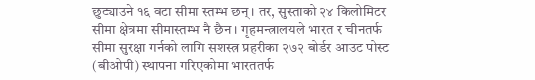छुट्याउने १६ वटा सीमा स्तम्भ छन् । तर, सुस्ताको २४ किलोमिटर सीमा क्षेत्रमा सीमास्तम्भ नै छैन । गृहमन्त्रालयले भारत र चीनतर्फ सीमा सुरक्षा गर्नको लागि सशस्त्र प्रहरीका २७२ बोर्डर आउट पोस्ट (बीओपी) स्थापना गरिएकोमा भारततर्फ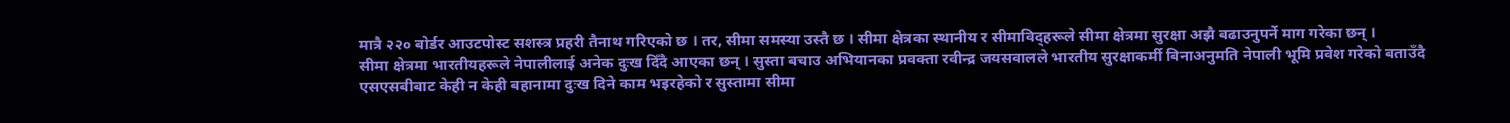मात्रै २२० बोर्डर आउटपोस्ट सशस्त्र प्रहरी तैनाथ गरिएको छ । तर, सीमा समस्या उस्तै छ । सीमा क्षेत्रका स्थानीय र सीमाविद्हरूले सीमा क्षेत्रमा सुरक्षा अझै बढाउनुपर्ने माग गरेका छन् ।
सीमा क्षेत्रमा भारतीयहरूले नेपालीलाई अनेक दुःख दिँदै आएका छन् । सुस्ता बचाउ अभियानका प्रवक्ता रवीन्द्र जयसवालले भारतीय सुरक्षाकर्मी बिनाअनुमति नेपाली भूमि प्रवेश गरेको बताउँदै एसएसबीबाट केही न केही बहानामा दुःख दिने काम भइरहेको र सुस्तामा सीमा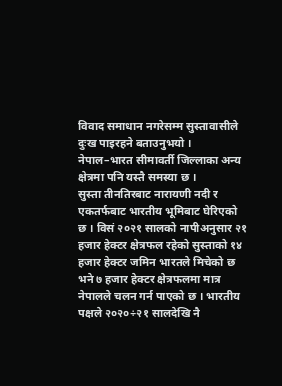विवाद समाधान नगरेसम्म सुस्तावासीले दुःख पाइरहने बताउनुभयो । नेपाल–भारत सीमावर्ती जिल्लाका अन्य क्षेत्रमा पनि यस्तै समस्या छ ।
सुस्ता तीनतिरबाट नारायणी नदी र एकतर्फबाट भारतीय भूमिबाट घेरिएको छ । विसं २०२१ सालको नापीअनुसार २१ हजार हेक्टर क्षेत्रफल रहेको सुस्ताको १४ हजार हेक्टर जमिन भारतले मिचेको छ भने ७ हजार हेक्टर क्षेत्रफलमा मात्र नेपालले चलन गर्न पाएको छ । भारतीय पक्षले २०२०÷२१ सालदेखि नै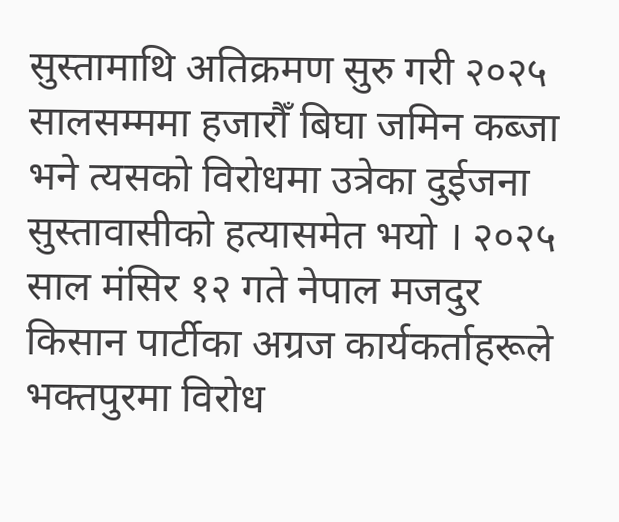सुस्तामाथि अतिक्रमण सुरु गरी २०२५ सालसम्ममा हजारौँ बिघा जमिन कब्जा भने त्यसको विरोधमा उत्रेका दुईजना सुस्तावासीको हत्यासमेत भयो । २०२५ साल मंसिर १२ गते नेपाल मजदुर किसान पार्टीका अग्रज कार्यकर्ताहरूले भक्तपुरमा विरोध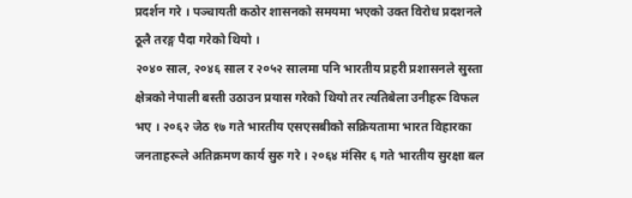प्रदर्शन गरे । पञ्चायती कठोर शासनको समयमा भएको उक्त विरोध प्रदशनले ठूलै तरङ्ग पैदा गरेको थियो ।
२०४० साल, २०४६ साल र २०५२ सालमा पनि भारतीय प्रहरी प्रशासनले सुस्ता क्षेत्रको नेपाली बस्ती उठाउन प्रयास गरेको थियो तर त्यतिबेला उनीहरू विफल भए । २०६२ जेठ १७ गते भारतीय एसएसबीको सक्रियतामा भारत विहारका जनताहरूले अतिक्रमण कार्य सुरु गरे । २०६४ मंसिर ६ गते भारतीय सुरक्षा बल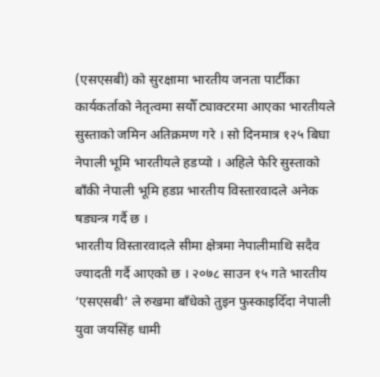(एसएसबी) को सुरक्षामा भारतीय जनता पार्टीका कार्यकर्ताको नेतृत्वमा सयौँ ट्याक्टरमा आएका भारतीयले सुस्ताको जमिन अतिक्रमण गरे । सो दिनमात्र १२५ बिघा नेपाली भूमि भारतीयले हडप्यो । अहिले फेरि सुस्ताको बाँकी नेपाली भूमि हडप्न भारतीय विस्तारवादले अनेक षड्यन्त्र गर्दै छ ।
भारतीय विस्तारवादले सीमा क्षेत्रमा नेपालीमाथि सदैव ज्यादती गर्दै आएको छ । २०७८ साउन १५ गते भारतीय ‘एसएसबी’ ले रुखमा बाँधेको तुइन फुस्काइदिँदा नेपाली युवा जयसिंह धामी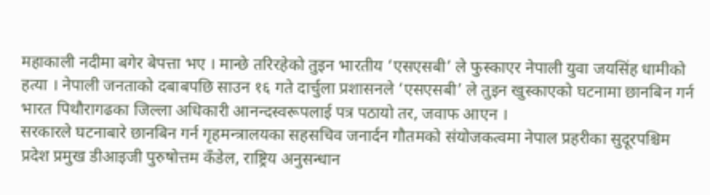महाकाली नदीमा बगेर बेपत्ता भए । मान्छे तरिरहेको तुइन भारतीय ‘एसएसबी’ ले फुस्काएर नेपाली युवा जयसिंह धामीको हत्या । नेपाली जनताको दबाबपछि साउन १६ गते दार्चुला प्रशासनले ‘एसएसबी’ ले तुइन खुस्काएको घटनामा छानबिन गर्न भारत पिथौरागढका जिल्ला अधिकारी आनन्दस्वरूपलाई पत्र पठायो तर, जवाफ आएन ।
सरकारले घटनाबारे छानबिन गर्न गृहमन्त्रालयका सहसचिव जनार्दन गौतमको संयोजकत्वमा नेपाल प्रहरीका सुदूरपश्चिम प्रदेश प्रमुख डीआइजी पुरुषोत्तम कँडेल, राष्ट्रिय अनुसन्धान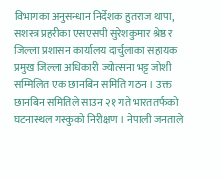विभागका अनुसन्धान निर्देशक हुतराज थापा, सशस्त्र प्रहरीका एसएसपी सुरेशकुमार श्रेष्ठ र जिल्ला प्रशासन कार्यालय दार्चुलाका सहायक प्रमुख जिल्ला अधिकारी ज्योत्सना भट्ट जोशी सम्मिलित एक छानबिन समिति गठन । उक्त छानबिन समितिले साउन २१ गते भारततर्फको घटनास्थल गस्कुको निरीक्षण । नेपाली जनताले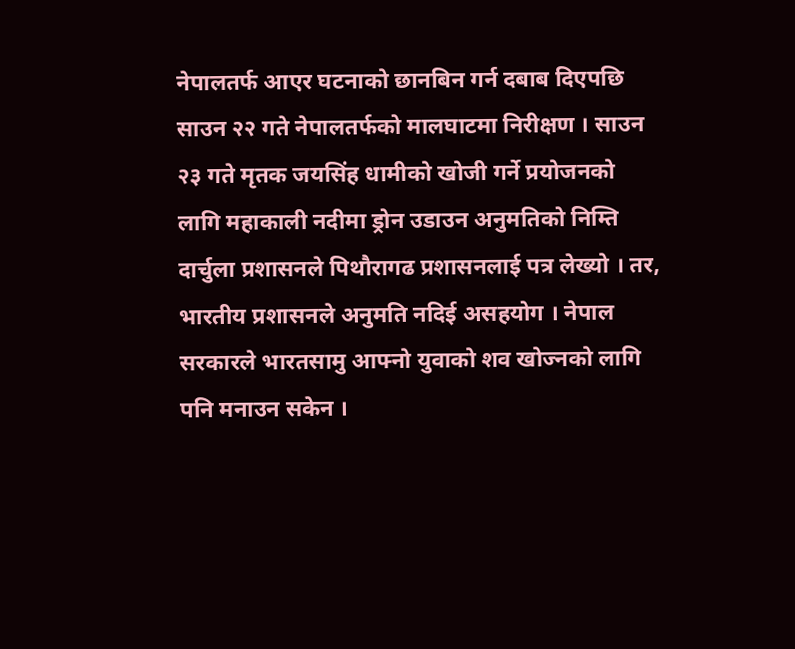नेपालतर्फ आएर घटनाको छानबिन गर्न दबाब दिएपछि साउन २२ गते नेपालतर्फको मालघाटमा निरीक्षण । साउन २३ गते मृतक जयसिंह धामीको खोजी गर्ने प्रयोजनको लागि महाकाली नदीमा ड्रोन उडाउन अनुमतिको निम्ति दार्चुला प्रशासनले पिथौरागढ प्रशासनलाई पत्र लेख्यो । तर, भारतीय प्रशासनले अनुमति नदिई असहयोग । नेपाल सरकारले भारतसामु आफ्नो युवाको शव खोज्नको लागि पनि मनाउन सकेन ।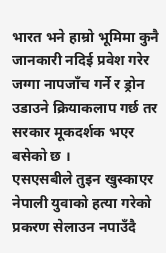भारत भने हाम्रो भूमिमा कुनै जानकारी नदिई प्रवेश गरेर जग्गा नापजाँच गर्ने र ड्रोन उडाउने क्रियाकलाप गर्छ तर सरकार मूकदर्शक भएर बसेको छ ।
एसएसबीले तुइन खुस्काएर नेपाली युवाको हत्या गरेको प्रकरण सेलाउन नपाउँदै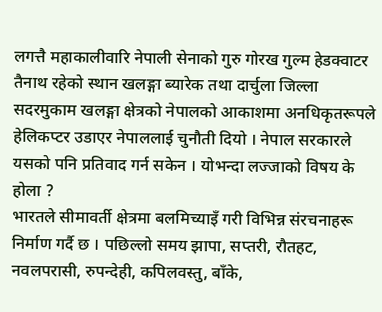लगत्तै महाकालीवारि नेपाली सेनाको गुरु गोरख गुल्म हेडक्वाटर तैनाथ रहेको स्थान खलङ्गा ब्यारेक तथा दार्चुला जिल्ला सदरमुकाम खलङ्गा क्षेत्रको नेपालको आकाशमा अनधिकृतरूपले हेलिकप्टर उडाएर नेपाललाई चुनौती दियो । नेपाल सरकारले यसको पनि प्रतिवाद गर्न सकेन । योभन्दा लज्जाको विषय के होला ?
भारतले सीमावर्ती क्षेत्रमा बलमिच्याइँ गरी विभिन्न संरचनाहरू निर्माण गर्दै छ । पछिल्लो समय झापा, सप्तरी, रौतहट, नवलपरासी, रुपन्देही, कपिलवस्तु, बाँके,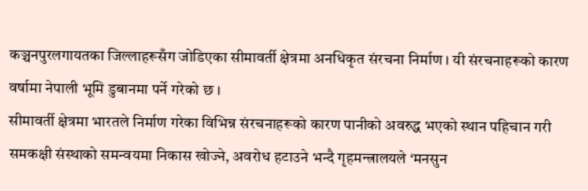कञ्चनपुरलगायतका जिल्लाहरूसँग जोडिएका सीमावर्ती क्षेत्रमा अनधिकृत संरचना निर्माण । यी संरचनाहरूको कारण वर्षामा नेपाली भूमि डुबानमा पर्ने गरेको छ ।
सीमावर्ती क्षेत्रमा भारतले निर्माण गरेका विभिन्न संरचनाहरूको कारण पानीको अवरुद्ध भएको स्थान पहिचान गरी समकक्षी संस्थाको समन्वयमा निकास खोज्ने, अवरोध हटाउने भन्दै गृहमन्त्रालयले ‘मनसुन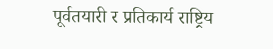पूर्वतयारी र प्रतिकार्य राष्ट्रिय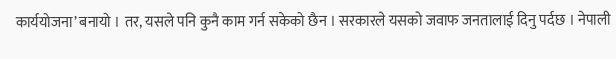कार्ययोजना’ बनायो । तर, यसले पनि कुनै काम गर्न सकेको छैन । सरकारले यसको जवाफ जनतालाई दिनु पर्दछ । नेपाली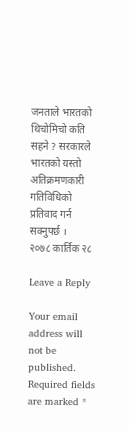जनताले भारतको थिचोमिचो कति सहने ? सरकारले भारतको यस्तो अतिक्रमणकारी गतिविधिको प्रतिवाद गर्न सक्नुपर्छ ।
२०७८ कार्तिक २८

Leave a Reply

Your email address will not be published. Required fields are marked *